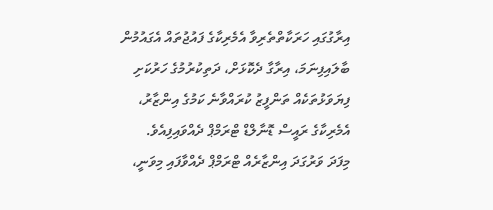އިރާގުގައި ހަރަކާތްތެރިވާ އެމެރިކާގެ ފައުޖުތައް އެގައުމުން ބާލައިފިނަމަ، އިރާގާ ދެކޮޅަށް، ދަތިކުރުމުގެ ހަރުކަށި ފިޔަވަޅުތަކެއް ތަންފީޒު ކުރައްވާނެ ކަމުގެ އިންޒާރު، އެމެރިކާގެ ރައީސް ޑޮނާލްޑް ޓްރަމްޕް ދެއްވައިފިއެވެ.
މިފަދަ ވަރުގަދަ އިންޒާރެއް ޓްރަމްޕް ދެއްވާފައި މިވަނީ،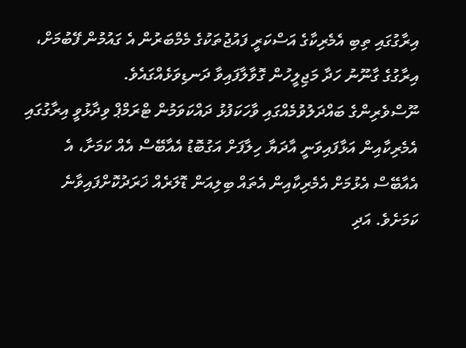އިރާގުގައި ތިބި އެމެރިކާގެ އަސްކަރީ ފައުޖުތަކުގެ މެމްބަރުން އެ ގައުމުން ފޭބުމަށް، އިރާގުގެ ގާނޫނު ހަދާ މަޖިލީހުން ގޮވާލާފައިވާ ދަނޑިވަޅެއްގައެވެ.
ނޫސްވެރިންގެ ބައްދަލުވުމެއްގައި ވާހަކަފުޅު ދައްކަވަމުން ޓްރަމްޕް ވިދާޅުވީ އިރާގުގައި އެމެރިކާއިން އަޅާފައިވަނީ އާދަޔާ ހިލާފަށް އަގުބޮޑު އެއާބޭސް އެއް ކަމަށާ، އެ އެއާބޭސް އެޅުމަށް އެމެރިކާއިން އެތައް ބިލިއަން ޑޮލަރެއް ޚަރަދުކޮށްފައިވާނެ ކަމަށެވެ. އަދި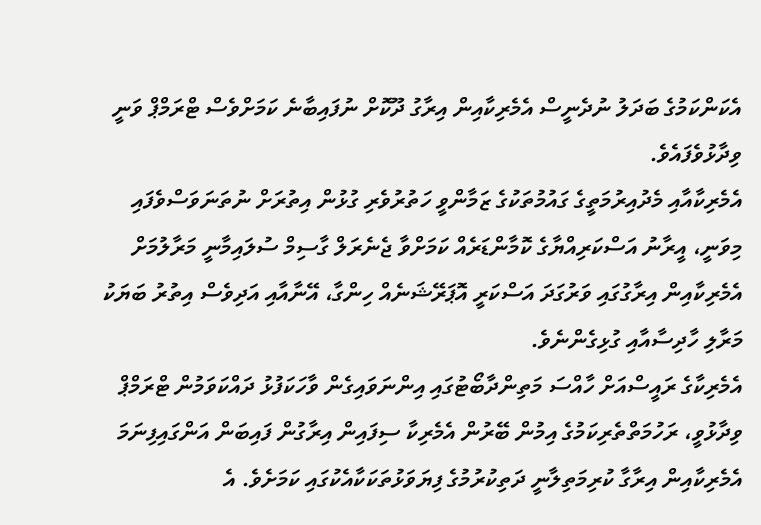އެކަންކަމުގެ ބަދަލު ނުދެނީސް އެމެރިކާއިން އިރާގު ދޫކޮށް ނުފައިބާނެ ކަމަށްވެސް ޓްރަމްޕް ވަނީ ވިދާޅުވެފައެވެ.
އެމެރިކާއާއި މެދުއިރުމަތީގެ ގައުމުތަކުގެ ޒަމާންވީ ހަތުރުވެރި ގުޅުން އިތުރަށް ނުތަނަވަސްވެފައި މިވަނީ، އީރާނު އަސްކަރިއްޔާގެ ކޮމާންޑަރެއް ކަމަށްވާ ޖެނެރަލް ގާސިމް ސުލައިމާނީ މަރާލުމަށް އެމެރިކާއިން އިރާގުގައި ވަރުގަދަ އަސްކަރީ އޮޕަރޭޝަނެއް ހިންގާ، އޭނާއާއި އަދިވެސް އިތުރު ބަޔަކު މަރާލި ހާދިސާއާއި ގުޅިގެންނެވެ.
އެމެރިކާގެ ރައީސްއަށް ހާއްސަ މަތިންދާބޯޓުގައި އިންނަވައިގެން ވާހަކަފުޅު ދައްކަވަމުން ޓްރަމްޕް ވިދާޅުވީ، ރަހުމަތްތެރިކަމުގެ އިމުން ބޭރުން އެމެރިކާ ސިފައިން އިރާގުން ފައިބަން އަންގައިފިނަމަ އެމެރިކާއިން އިރާގާ ކުރިމަތިލާނީ ދަތިކުރުމުގެ ފިޔަވަޅުތަކަކާއެކުގައި ކަމަށެވެ. އެ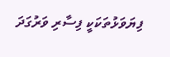ފިޔަވަޅުތަކަކީ ފިސާރި ވަރުގަދަ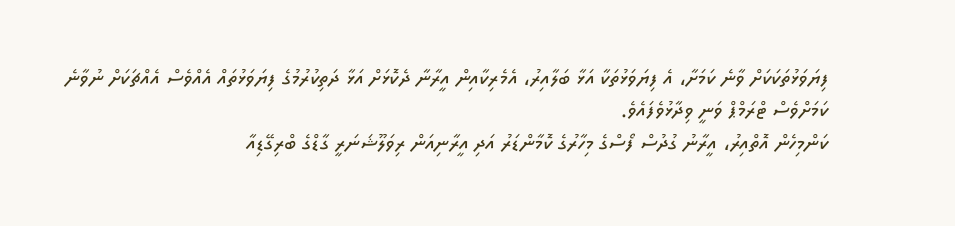ފިޔަވަޅުތަކަކަށް ވާނެ ކަމަށާ، އެ ފިޔަވަޅުތަކާ އަޅާ ބަލާއިރު، އެމެރިކާއިން އީރާނާ ދެކޮޅަށް އަޅާ ދަތިކުރުމުގެ ފިޔަވަޅުތައް އެއްވެސް އެއްޗަކަށް ނުވާނެ ކަމަށްވެސް ޓްރަމްޕް ވަނީ ވިދާޅުވެފައެވެ.
ކަންމިހެން އޮތްއިރު، އީރާނު ގުދުސް ފޯސްގެ މިހާރުގެ ކޮމާންޑަރު އަދި އީރާނިއަން ރިވަލޫޝަނަރީ ގާޑްގެ ބްރިގޭޑިއާ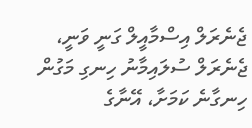ޖެނެރަލް އިސްމާއީލް ގަނީ ވަނީ، ޖެނެރަލް ސުލައިމާނު ހިނގި މަގުން ހިނގާނެ ކަމަށާ، އޭނާގެ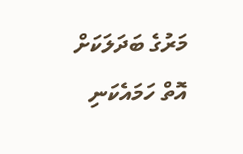މަރުގެ ބަދަލަކަށް އޮތް ހަމައެކަނި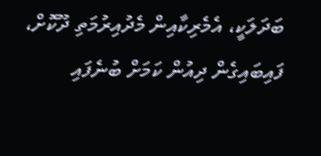ބަދަލަކީ، އެމެރިކާއިން މެދުއިރުމަތި ދޫކޮށް، ފައިބައިގެން ދިއުން ކަމަށް ބުނެފައި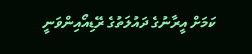ކަމަށް އީރާނުގެ ދައުލަތުގެ ރޭޑިއޯއިންވަނީ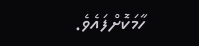ހާމަކޮށްފައެވެ.